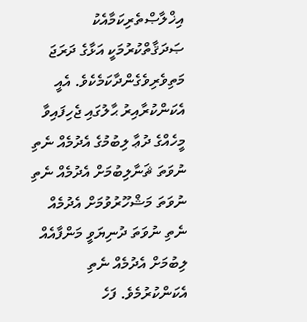އިޚްލާޞްތެރިކަމާއެކު ޞަދަޤާތްކުރުމަކީ އަޅާގެ ދަރަޖަ މަތިވެރިވެގެންދާކަމެކެވެ. އެއީ އެކަންކުރާއިރު ޙާލުގައި ޖެހިފައިވާ މީހެއްގެ ދުޢާ ލިބުމުގެ އެދުމެއް ނެތި ނުވަތަ ޘަނާލިބުމަށް އެދުމެއް ނެތި ނުވަތަ މަޝްހޫރުވުމަށް އެދުމެއް ނެތި ނުވަތަ ދުނިޔަވީ މަންފާއެއް ލިބުމަށް އެދުމެއް ނެތި އެކަންކުރުމެވެ. ފަހެ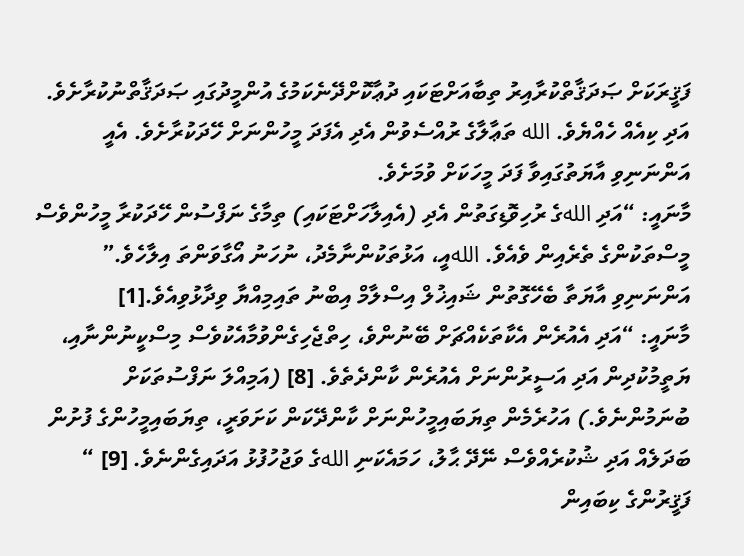ފަޤީރަކަށް ޞަދަޤާތްކުރާއިރު ތިބާއަށްޓަކައި ދުޢާކޮށްދޭނެކަމުގެ އުންމީދުގައި ޞަދަޤާތްނުކުރާށެވެ.
އަދި ކިއެއް ހެއްޔެވެ. الله ތަޢާލާގެ ރުއްސެވުން އެދި އެފަދަ މީހުންނަށް ހޭދަކުރާށެވެ. އެއީ އަންނަނިވި އާޔަތުގައިވާ ފަދަ މީހަކަށް ވުމަށެވެ.
މާނައީ: “އަދި اللهގެ ރުހިވޮޑިގަތުން އެދި (އެއިލާހަށްޓަކައި) ތިމާގެ ނަފްސުން ހޭދަކުރާ މީހުންވެސް މީސްތަކުންގެ ތެރެއިން ވެއެވެ. اللهއީ، އަޅުތަކުންނާމެދު، ނުހަނު އޯގާވަންތަ އިލާހެވެ.”
އަންނަނިވި އާޔަތާ ބެހޭގޮތުން ޝައިޚުލް އިސްލާމް އިބްނު ތައިމިއްޔާ ވިދާޅުވިއެވެ.[1]
މާނައީ: “އަދި އެއުރެން އެކާތަކެއްޗަށް ބޭނުންވެ، ހިތްޖެހިގެންވުމާއެކުވެސް މިސްކީނުންނާއި، ޔަތީމުކުދިން އަދި އަސީރުންނަށް އެއުރެން ކާންދެތެވެ. [8] (އަމިއްލަ ނަފްސުތަކަށް ބުނަމުންނެވެ.) އަހުރެމެން ތިޔަބައިމީހުންނަށް ކާންދޭކަން ކަށަވަރީ، ތިޔަބައިމީހުންގެ ފުށުން ބަދަލެއް އަދި ޝުކުރެއްވެސް ނޭދޭ ޙާލު، ހަމައެކަނި اللهގެ ވަޖުހުފުޅު އަދައިގެންނެވެ. [9] “
ފަޤީރުންގެ ކިބައިން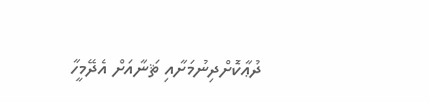ދުޢާކޮށްދިނުމަށާއި ޘަނާއަށް އެދޭމީހާ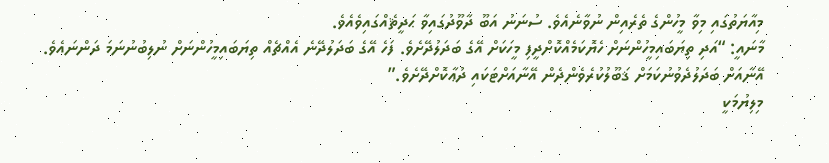މިއާޔަތުގައި މިވާ މީހުންގެ ތެރެއިން ނުވާނެއެވެ. ސުނަނު އަބޫ ދާވޫދުގައިވާ ޙަދީޘެއްގައިވެއެވެ.
މާނައީ: “އަދި ތިޔަބައިމީހުންނަށް ހެޔޮކަމެއްކޮށްދީފި މީހަކަށް އޭގެ ބަދަލުދޭށެވެ. ފަހެ އޭގެ ބަދަލުދޭނެ އެއްޗެއް ތިޔަބައިމީހުންނަށް ނުލިބުނުނަމަ ދަންނައެވެ. އޭނާއަށް ބަދަލުދެވުނުކަމަށް ޤަބޫލުކުރެވެންދެން އޭނާއަށްޓަކައި ދުޢާކޮށްދޭށެވެ.”
މިލިޔުމަކީ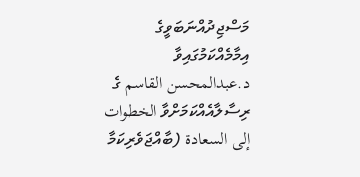މަސްޖިދުއްނަބަވީގެ އިމާމެއްކަމުގައިވާ د.عبدالمحسن القاسم ގެ ރިސާލާއެއްކަމަށްވާ الخطوات إلى السعادة (ބާއްޖަވެރިކަމާ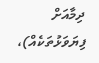ދިމާއަށް ފިޔަވަޅުތަކެއް)،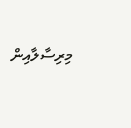މިރިސާލާއިން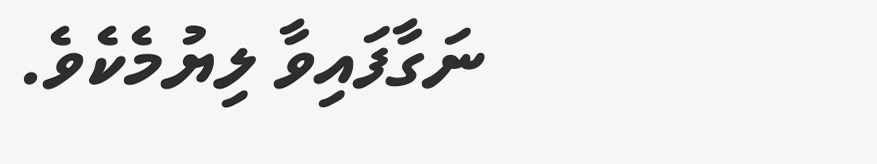ނަގާފައިވާ ލިޔުމެކެވެ.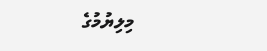މިލިޔުމުގެ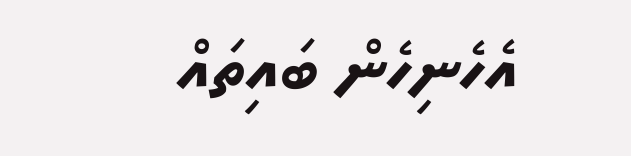އެހެނިހެން ބައިތައް